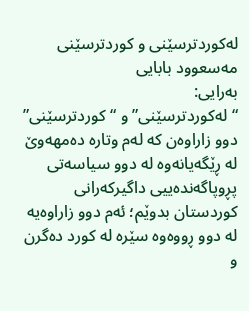لەکوردترسێنی و کوردترسێنی
مەسعوود بابایی
بەرایی:
“لەکوردترسێنی” و “کوردترسێنی” دوو زاراوەن کە لەم وتارە دەمهەوێ لە ڕێگەیانەوە لە دوو سیاسەتی پڕوپاگەندەییی داگیرکەرانی کوردستان بدوێم؛ ئەم دوو زاراوەیە لە دوو ڕووەوە سێرە لە کورد دەگرن و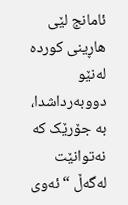ئامانج لێی هاڕینی کوردە لەنێو دووبەرداشدا، بە جۆرێک کە نەتوانێت لەگەڵ “ئەوی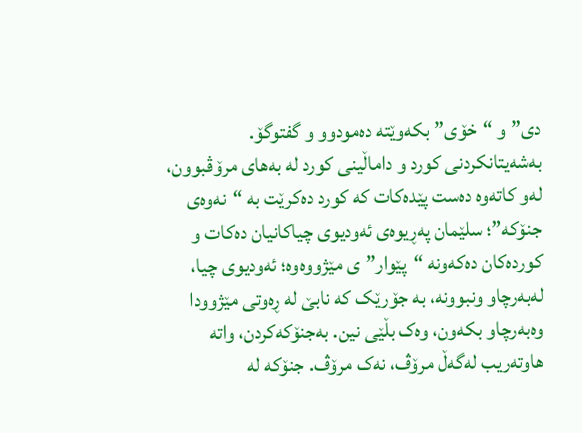دی” و “خۆی” بکەوێتە دەمودوو و گفتوگۆ.
بەشەیتانکردنی کورد و داماڵینی کورد لە بەهای مرۆڤبوون، لەو کاتەوە دەست پێدەکات کە کورد دەکرێت بە “نەوەی جنۆکە”؛ سلێمان پەڕیوەی ئەودیوی چیاکانیان دەکات و کوردەکان دەکەونە “پێوار”ی مێژووەوە؛ ئەودیوی چیا، لەبەرچاو ونبوونە، بە جۆرێک کە نابێ لە ڕەوتی مێژوودا وەبەرچاو بکەون، وەک بڵێی نین. بەجنۆکەکردن، واتە هاوتەریب لەگەڵ مرۆڤ، نەک مرۆڤ. جنۆکە لە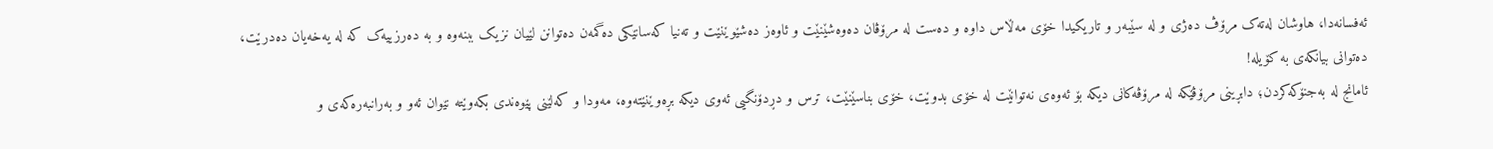ئەفسانەدا، هاوشان لەتەک مرۆڤ دەژی و لە سێبەر و تاریکیدا خۆی مەڵاس داوە و دەست لە مرۆڤان دەوەشێنێت و ئاوەز دەشێوێنێت و تەنیا کەسانێکی دەگمەن دەتوانن لێیان نزیک ببنەوە و بە دەرزییەک کە لە یەخەیان دەدرێت، دەتوانی بیانکەی بە کۆیلە!
ئامانج لە بەجنۆکەکردن؛ دابڕینی مرۆڤێکە لە مرۆڤەکانی دیکە بۆ ئەوەی نەتوانێت لە خۆی بدوێت، خۆی بناسێنێت، ترس و دڕدۆنگیی ئەوی دیکە بڕەوێنێتەوە، مەودا و کەلێنی پێوەندی بکەوێتە نێوان ئەو و بەرانبەرەکەی و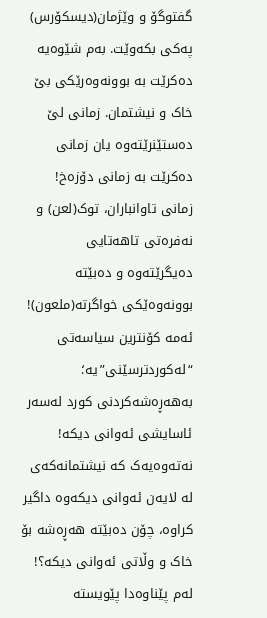گفتوگۆ و وێژمان(دیسکۆرس) پەکی بکەوێت. بەم شێوەیە دەکرێت بە بوونەوەرێکی بێ خاک و نیشتمان. زمانی لێ دەستێنرێتەوە یان زمانی دەکرێت بە زمانی دۆزەخ! زمانی تاوانباران، توک(لعن) و نەفرەتی تاهەتایی دەیگرێتەوە و دەبێتە بوونەوەێکی خواگرتە(ملعون)!
ئەمە کۆنترین سیاسەتی “لەکوردترسێنی”یە؛ بەهەڕەشەکردنی کورد لەسەر ئاسایشی ئەوانی دیکە! نەتەوەیەک کە نیشتمانەکەی لە لایەن ئەوانی دیکەوە داگیر کراوە، چۆن دەبێتە هەڕەشە بۆ خاک و وڵاتی ئەوانی دیکە؟! لەم پێناوەدا پێویستە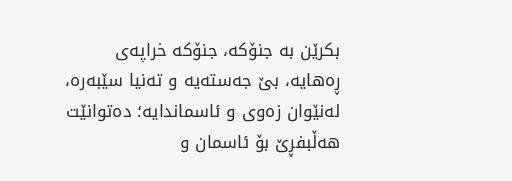بکرێن بە جنۆکە، جنۆکە خراپەی ڕەهایە، بێ جەستەیە و تەنیا سێبەرە، لەنێوان زەوی و ئاسماندایە؛ دەتوانێت هەڵبفڕێ بۆ ئاسمان و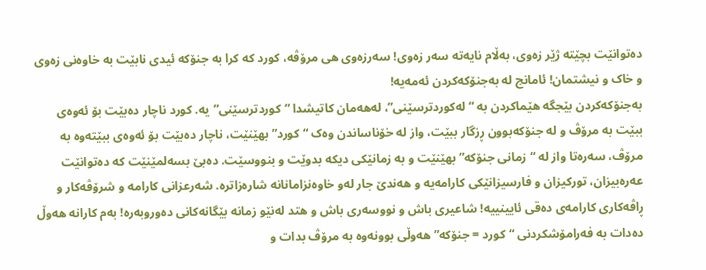دەتوانێت بچێتە ژێر زەوی، بەڵام نایەتە سەر زەوی! سەرزەوی هی مرۆڤە، کورد کە کرا بە جنۆکە ئیدی نابێت بە خاوەنی زەوی و خاک و نیشتمان! ئامانج لە بەجنۆکەکردن ئەمەیە!
بەجنۆکەکردن بێجگە هێماکردن بە “لەکوردترسێنی”، لەهەمان کاتیشدا “کوردترسێنی”یە. کورد ناچار دەبێت بۆ ئەوەی ببێت بە مرۆڤ و لە جنۆکەبوون ڕزگار ببێت، واز لە خۆناساندن وەک “کورد” بهێنێت، ناچار دەبێت بۆ ئەوەی ببێتەوە بە مرۆڤ، سەرەتا واز لە “زمانی جنۆکە” بهێنێت و بە زمانێکی دیکە بدوێت و بنووسێت. دەبێ بسەلمێنێت کە دەتوانێت عەرەبیزان، تورکیزان و فارسیزانێکی کارامەیە و هەندێ جار لەو خاوەنزامانانە شارەزاترە. شەرعزانی کارامە و شرۆڤەکار و ڕاڤەکاری کارامەی دەقی ئایینییە! شاعیری باش و نووسەری باش و هتد لەنێو زمانە بێگانەکانی دەوروبەرە! بەم کارانە هەوڵ دەدات بە فەرامۆشکردنی “کورد = جنۆکە” هەوڵی بوونەوە بە مرۆڤ بدات و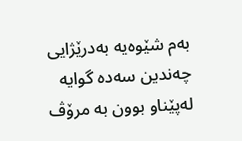بەم شێوەیە بەدرێژایی چەندین سەدە گوایە لەپێناو بوون بە مرۆڤ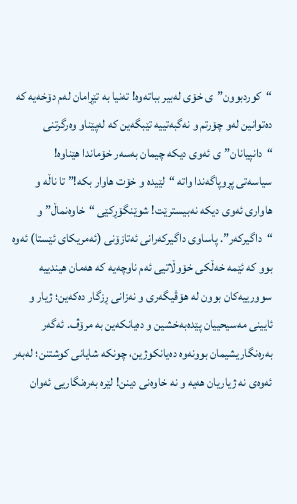“کوردبوون”ی خۆی لەبیر بباتەوە! تەنیا بە تێڕامان لەم دۆخەیە کە دەتوانین لەو چۆرتم و نەگبەتییە تێبگەین کە لەپێناو وەرگرتنی “دانپیانان”ی ئەوی دیکە چیمان بەسەر خۆماندا هێناوە!
سیاسەتی پڕوپاگەندا واتە “لێیدە و خۆت هاوار بکە!” تا ناڵە و هاواری ئەوی دیکە نەبیسترێت! شوێنگۆڕکێی “خاوەنماڵ” و “داگیرکەر”. پاساوی داگیرکەرانی ئەتازۆنی (ئەمریکای ئێستا) ئەوە بوو کە ئێمە خەڵکی خۆوڵاتیی ئەم ناوچەیە کە هەمان هیندییە سوورییەکان بوون لە هۆڤیگەری و نەزانی ڕزگار دەکەین؛ ژیار و ئایینی مەسیحییان پێدەبەخشین و دەیانکەین بە مرۆڤ. ئەگەر بەرەنگاریشیمان بوونەوە دەیانکوژین، چونکە شایانی کوشتنن؛ لەبەر ئەوەی نە ژیاریان هەیە و نە خاوەنی دینن! لێرە بەرەنگاریی ئەوان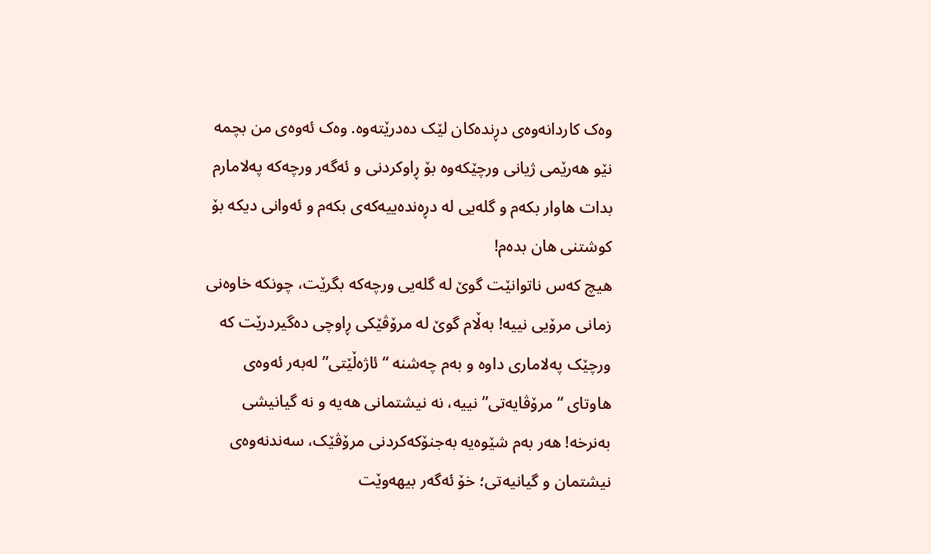وەک کاردانەوەی دڕندەکان لێک دەدرێتەوە. وەک ئەوەی من بچمە نێو هەرێمی ژیانی ورچێکەوە بۆ ڕاوکردنی و ئەگەر ورچەکە پەلامارم بدات هاوار بکەم و گلەیی لە دڕەندەییەکەی بکەم و ئەوانی دیکە بۆ کوشتنی هان بدەم!
هیچ کەس ناتوانێت گوێ لە گلەیی ورچەکە بگرێت، چونکە خاوەنی زمانی مرۆیی نییە! بەڵام گوێ لە مرۆڤێکی ڕاوچی دەگیردرێت کە ورچێک پەلاماری داوە و بەم چەشنە “ئاژەڵێتی” لەبەر ئەوەی هاوتای “مرۆڤایەتی” نییە، نە نیشتمانی هەیە و نە گیانیشی بەنرخە! هەر بەم شێوەیە بەجنۆکەکردنی مرۆڤێک، سەندنەوەی نیشتمان و گیانیەتی؛ خۆ ئەگەر بیهەوێت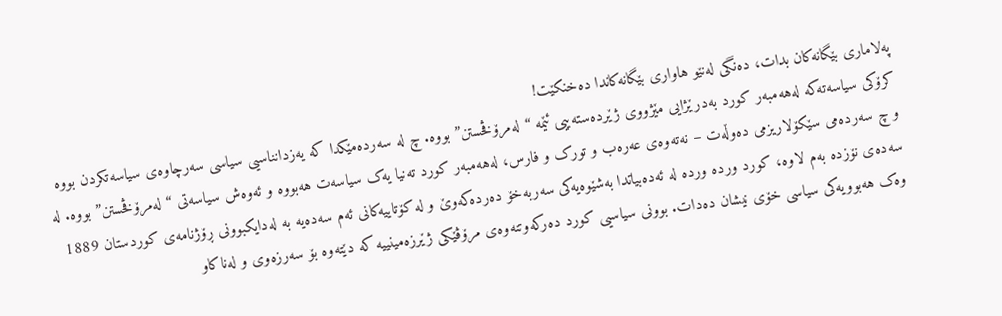پەلاماری بێگانەکان بدات، دەنگی لەنێو هاواری بێگانەکاندا دەخنکێت!
کرۆکی سیاسەتەکە لەهەمبەر کورد بەدرێژایی مێژووی ژێردەستەییی ئێمە “لەمرۆڤخستن” بووە. چ لە سەردەمێکدا کە یەزدانناسیی سیاسی سەرچاوەی سیاسەتکردن بووە و چ سەردەمی سێکۆلاریزمی دەوڵەت – نەتەوەی عەرەب و تورک و فارس، لەهەمبەر کورد تەنیا یەک سیاسەت هەبووە و ئەوەش سیاسەتی “لەمرۆڤخستن” بووە. لە سەدەی نۆزدە بەم لاوە، کورد وردە وردە لە ئەدەبیاتدا بەشێوەیەکی سەربەخۆ دەردەکەوێ و لە کۆتاییەکانی ئەم سەدەیە بە لەدایکبوونی ڕۆژنامەی کوردستان 1889 وەک هەبوویەکی سیاسی خۆی نیشان دەدات. بوونی سیاسیی کورد دەرکەوتنەوەی مرۆڤێکی ژێرزەمینییە کە دێتەوە بۆ سەرزەوی و لەناکاو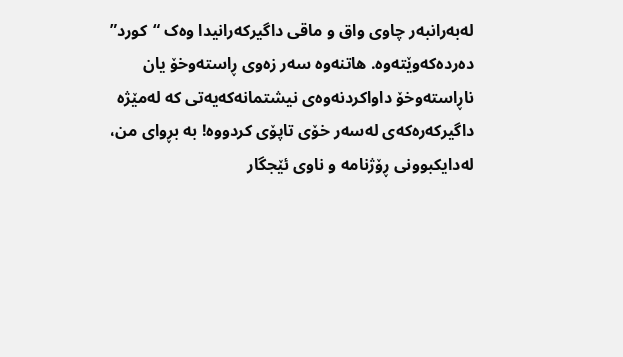لەبەرانبەر چاوی واق و ماقی داگیرکەرانیدا وەک “کورد” دەردەکەوێتەوە. هاتنەوە سەر زەوی ڕاستەوخۆ یان ناڕاستەوخۆ داواکردنەوەی نیشتمانەکەیەتی کە لەمێژە داگیرکەرەکەی لەسەر خۆی تاپۆی کردووە! بە بڕوای من، لەدایکبوونی ڕۆژنامە و ناوی ئێجگار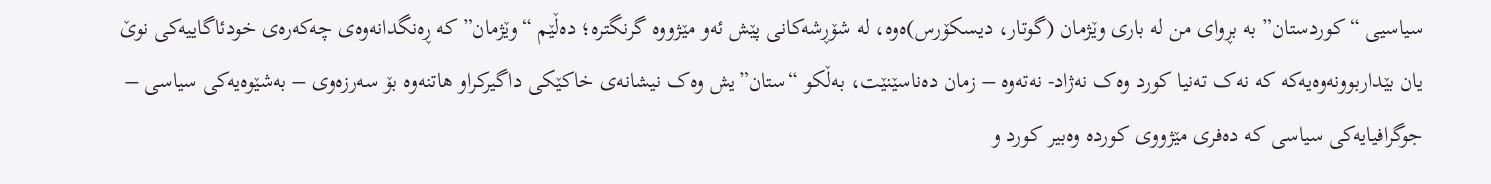سیاسیی “کوردستان” بە بڕوای من لە باری وێژمان (گوتار، دیسکۆرس)ەوە، لە شۆڕشەکانی پێش ئەو مێژووە گرنگترە؛ دەڵێم “وێژمان” کە ڕەنگدانەوەی چەکەرەی خودئاگاییەکی نوێ یان بێداربوونەوەیەکە کە نەک تەنیا کورد وەک نەژاد- نەتەوە – زمان دەناسێنێت، بەڵکو “ستان”یش وەک نیشانەی خاکێکی داگیرکراو هاتنەوە بۆ سەرزەوی – بەشێوەیەکی سیاسی – جوگرافیایەکی سیاسی کە دەفری مێژووی کوردە وەبیر کورد و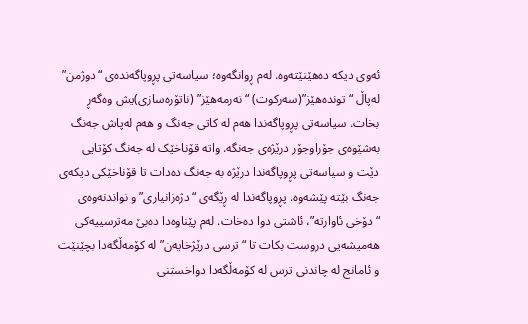ئەوی دیکە دەهێنێتەوە. لەم ڕوانگەوە؛ سیاسەتی پڕوپاگەندەی “دوژمن” لەپاڵ “توندەهێز”(سەرکوت) “نەرمەهێز” (ناتۆرەسازی)یش وەگەڕ بخات. سیاسەتی پڕوپاگەندا هەم لە کاتی جەنگ و هەم لەپاش جەنگ بەشێوەی جۆراوجۆر درێژەی جەنگە. واتە قۆناخێک لە جەنگ کۆتایی دێت و سیاسەتی پڕوپاگەندا درێژە بە جەنگ دەدات تا قۆناخێکی دیکەی جەنگ بێتە پێشەوە. پڕوپاگەندا لە ڕێگەی “دژەزانیاری” و نواندنەوەی “دۆخی ئاوارتە”، ئاشتی دوا دەخات. لەم پێناوەدا دەبێ مەترسییەکی هەمیشەیی دروست بکات تا “ترسی درێژخایەن” لە کۆمەڵگەدا بچێنێت و ئامانج لە چاندنی ترس لە کۆمەڵگەدا دواخستنی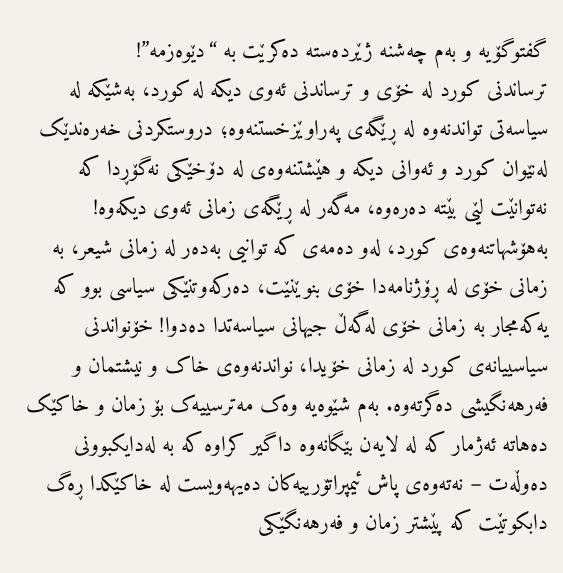گفتوگۆیە و بەم چەشنە ژێردەستە دەکرێت بە “دێوەزمە”!
ترساندنی کورد لە خۆی و ترساندنی ئەوی دیکە لە کورد، بەشێکە لە سیاسەتی تواندنەوە لە ڕێگەی پەراوێزخستنەوە؛ دروستکردنی خەرەندێک لەنێوان کورد و ئەوانی دیکە و هێشتنەوەی لە دۆخێکی نەگۆڕدا کە نەتوانێت لێی بێتە دەرەوە، مەگەر لە ڕێگەی زمانی ئەوی دیکەوە!
بەهۆشهاتنەوەی کورد، لەو دەمەی کە توانیی بەدەر لە زمانی شیعر، بە زمانی خۆی لە ڕۆژنامەدا خۆی بنوێنێت، دەرکەوتنێکی سیاسی بوو کە یەکەمجار بە زمانی خۆی لەگەڵ جیهانی سیاسەتدا دەدوا! خۆنواندنی سیاسییانەی کورد لە زمانی خۆیدا، نواندنەوەی خاک و نیشتمان و فەرهەنگیشی دەگرتەوە. بەم شێوەیە وەک مەترسییەک بۆ زمان و خاکێک دەهاتە ئەژمار کە لە لایەن بێگانەوە داگیر کراوە کە بە لەدایکبوونی دەوڵەت – نەتەوەی پاش ئیمپراتۆرییەکان دەیهەویست لە خاکێکدا ڕەگ دابکوتێت کە پێشتر زمان و فەرهەنگێکی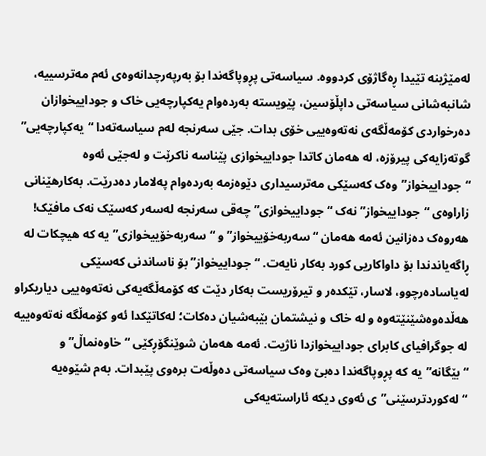لەمێژینە تێیدا ڕەگاژۆی کردووە. سیاسەتی پڕوپاگەندا بۆ بەرپەرچدانەوەی ئەم مەترسییە، شانبەشانی سیاسەتی داپڵۆسین، پێویستە بەردەوام یەکپارچەیی خاک و جوداییخوازان دەرخواردی کۆمەڵگەی نەتەوەییی خۆی بدات. جێی سەرنجە لەم سیاسەتەدا “یەکپارچەیی” گوتەزایەکی پیرۆزە، لە هەمان کاتدا جوداییخوازی پێناسە ناکرێت و لەجێی ئەوە “جوداییخواز”وەک کەسێکی مەترسیداری دێوەزمە بەردەوام پەلامار دەدرێت. بەکارهێنانی زاراوەی “جوداییخواز” نەک “جوداییخوازی” چەقی سەرنجە لەسەر کەسێک نەک مافێک! هەروەک دەزانین ئەمە هەمان “سەربەخۆییخواز” و “سەربەخۆییخوازی”یە کە هیچکات لە ڕاگەیاندندا بۆ داواکاریی کورد بەکار نایەت. “جوداییخواز” بۆ ناساندنی کەسێکی لەیاسادەرچوو، لاسار، تێکدەر و تیرۆریست بەکار دێت کە کۆمەڵگەیەکی نەتەوەییی دیاریکراو هەڵدەوەشێنێتەوە و لە خاک و نیشتمان بێبەشیان دەکات؛ لەکاتێکدا ئەو کۆمەڵگە نەتەوەییە لە جوگرافیای کابرای جوداییخوازدا ناژیت. ئەمە هەمان شوێنگۆڕکێی “خاوەنماڵ” و “بێگانە”یە کە پڕوپاگەندا دەبێ وەک سیاسەتی دەوڵەت برەوی پێبدات. بەم شێوەیە “لەکوردترسێنی”ی ئەوی دیکە ئاراستەیەکی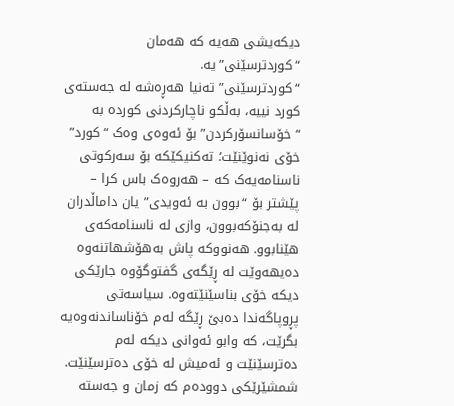دیکەیشی هەیە کە هەمان “کوردترسێنی”یە.
“کوردترسێنی” تەنیا هەڕەشە لە جەستەی کورد نییە، بەڵکو ناچارکردنی کوردە بە “خۆسانسۆرکردن” بۆ ئەوەی وەک “کورد” خۆی نەنوێنێت؛ تەکنیکێکە بۆ سەرکوتی ناسنامەیەک کە – هەروەک باس کرا – پێشتر بۆ “بوون بە ئەویدی” یان داماڵدران لە بەجنۆکەبوون، وازی لە ناسنامەکەی هێنابوو. هەنووکە پاش بەهۆشهاتنەوە دەیهەوێت لە ڕێگەی گفتوگۆوە جارێکی دیکە خۆی بناسێنێتەوە. سیاسەتی پڕوپاگەندا دەبێ ڕێگە لەم خۆناساندنەوەیە بگرێت، کە وابو ئەوانی دیکە لەم دەترسێنێت و ئەمیش لە خۆی دەترسێنێت. شمشێرێکی دوودەم کە زمان و جەستە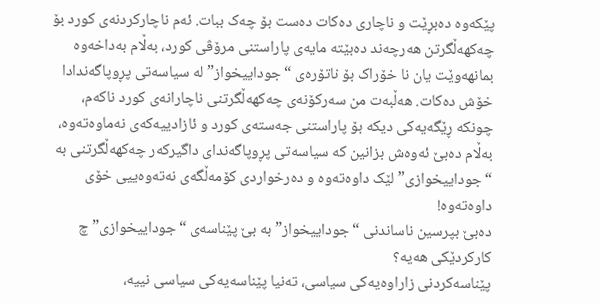پێکەوە دەبڕێت و ناچاری دەکات دەست بۆ چەک ببات. ئەم ناچارکردنەی کورد بۆ چەکهەڵگرتن هەرچەند دەبێتە مایەی پاراستنی مرۆڤی کورد، بەڵام بەداخەوە بمانهەوێت یان نا خۆراک بۆ ناتۆرەی “جوداییخواز” لە سیاسەتی پڕوپاگەندادا خۆش دەکات. هەڵبەت من سەرکۆنەی چەکهەڵگرتنی ناچارانەی کورد ناکەم، چونکە ڕێگەیەکی دیکە بۆ پاراستنی جەستەی کورد و ئازادییەکەی نەماوەتەوە، بەڵام دەبێ ئەوەش بزانین کە سیاسەتی پڕوپاگەندای داگیرکەر چەکهەڵگرتنی بە “جوداییخوازی” لێک داوەتەوە و دەرخواردی کۆمەڵگەی نەتەوەییی خۆی داوەتەوە!
دەبێ بپرسین ناساندنی “جوداییخواز” بە بێ پێناسەی “جوداییخوازی” چ کارکردێکی هەیە؟
پێناسەکردنی زاراوەیەکی سیاسی، تەنیا پێناسەیەکی سیاسی نییە،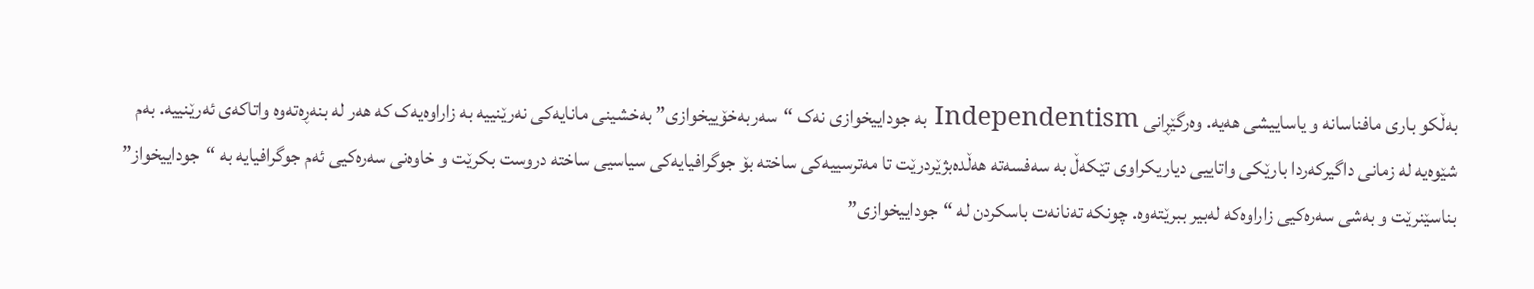بەڵکو باری مافناسانە و یاساییشی هەیە. وەرگێڕانی Independentism بە جوداییخوازی نەک “سەربەخۆییخوازی” بەخشینی مانایەکی نەرێنییە بە زاراوەیەک کە هەر لە بنەڕەتەوە واتاکەی ئەرێنییە. بەم شێوەیە لە زمانی داگیرکەردا بارێکی واتاییی دیاریکراوی تێکەڵ بە سەفسەتە هەڵدەبژێردرێت تا مەترسییەکی ساختە بۆ جوگرافیایەکی سیاسیی ساختە دروست بکرێت و خاوەنی سەرەکیی ئەم جوگرافیایە بە “جوداییخواز” بناسێنرێت و بەشی سەرەکیی زاراوەکە لەبیر ببرێتەوە. چونکە تەنانەت باسکردن لە “جوداییخوازی”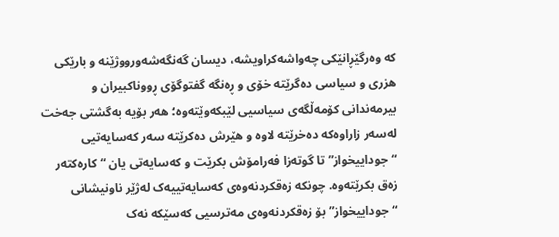کە وەرگێڕانێکی چەواشەکراویشە، دیسان گەنگەشەورووژێنە و بارێکی هزری و سیاسی دەگرێتە خۆی و ڕەنگە گفتوگۆی ڕووناکبیران و بیرمەندانی کۆمەڵگەی سیاسیی لێبکەوێتەوە؛ هەر بۆیە بەگشتی جەخت لەسەر زاراوەکە دەخرێتە لاوە و هێرش دەکرێتە سەر کەسایەتیی “جوداییخواز” تا گوتەزا فەرامۆش بکرێت و کەسایەتی یان “کارەکتەر زەق بکرێتەوە. چونکە زەقکردنەوەی کەسایەتییەک لەژێر ناونیشانی “جوداییخواز” بۆ زەقکردنەوەی مەترسیی کەسێکە نەک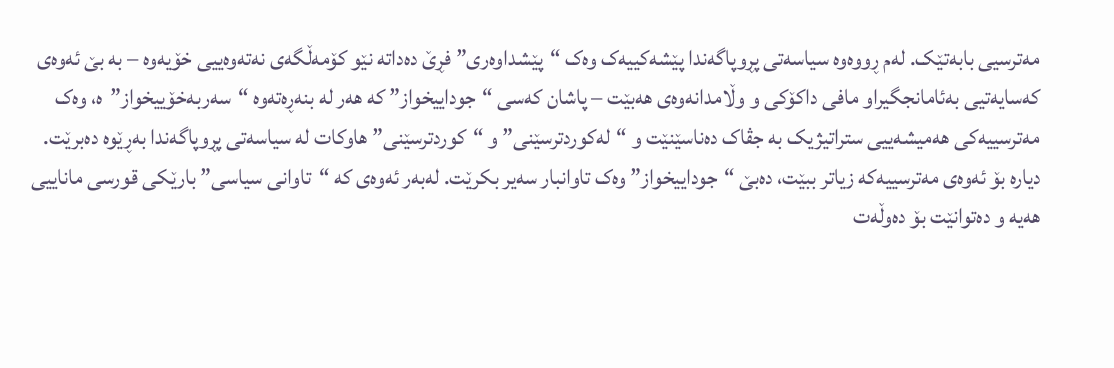مەترسیی بابەتێک. لەم ڕووەوە سیاسەتی پڕوپاگەندا پێشەکییەک وەک “پێشداوەری” فڕێ دەداتە نێو کۆمەڵگەی نەتەوەییی خۆیەوە – بە بێ ئەوەی کەسایەتیی بەئامانجگیراو مافی داکۆکی و وڵامدانەوەی هەبێت – پاشان کەسی “جوداییخواز” کە هەر لە بنەڕەتەوە “سەربەخۆییخواز”ە، وەک مەترسییەکی هەمیشەییی ستراتیژیک بە جڤاک دەناسێنێت و “لەکوردترسێنی” و “کوردترسێنی” هاوکات لە سیاسەتی پڕوپاگەندا بەڕێوە دەبرێت.
دیارە بۆ ئەوەی مەترسییەکە زیاتر ببێت، دەبێ “جوداییخواز” وەک تاوانبار سەیر بکرێت. لەبەر ئەوەی کە “تاوانی سیاسی” بارێکی قورسی ماناییی هەیە و دەتوانێت بۆ دەوڵەت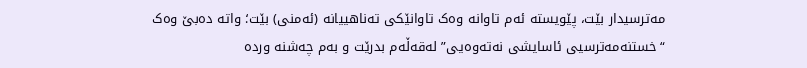مەترسیدار بێت، پێویستە ئەم تاوانە وەک تاوانێکی تەناهییانە (ئەمنی) بێت؛ واتە دەبێ وەک “خستنەمەترسیی ئاسایشی نەتەوەیی” لەقەڵەم بدرێت و بەم چەشنە وردە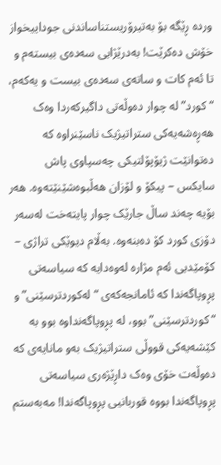وردە ڕێگە بۆ بەتیرۆریستناساندنی جوداییخواز خۆش دەکرێت! بەدرێژایی سەدەی بیستەم و تا ئەم کات و ساتەی سەدەی بیست و یەکەم، “کورد” لە چوار دەوڵەتی داگیرکەردا وەک هەڕەشەیەکی ستراتیژیک ناسێنراوە کە دەتوانێت ژیۆپۆلتیکی چەسپاوی پاش سایکس – پیکۆ و لۆزان هەڵبوەشێنێتەوە. هەر بۆیە چەند ساڵ جارێک چوار پایتەخت لەسەر دۆزی کورد کۆ دەبنەوە. بەڵام دیوێکی تراژی – کۆمێدیی ئەم مژارە لەوەدایە کە سیاسەتی پڕوپاگەندا کە ئامانجەکەی “لەکوردترسێنی” و “کوردترسێنی” بوو، لە پڕوپاگەنداوە بوو بە کێشەیەکی قووڵی ستراتیژیک بەو مانایەی کە دەوڵەت خۆی وەک داڕێژەری سیاسەتی پڕوپاگەندا بووە قوربانیی پڕوپاگەندا! مەبەستم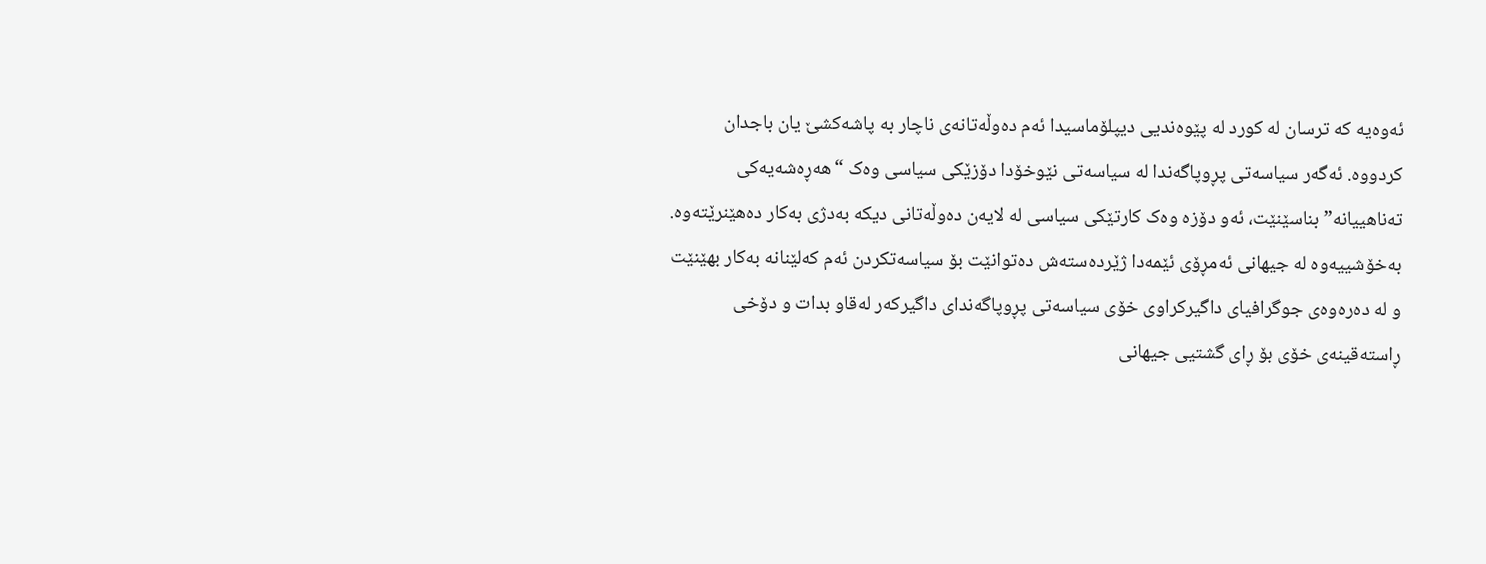ئەوەیە کە ترسان لە کورد لە پێوەندیی دیپلۆماسیدا ئەم دەوڵەتانەی ناچار بە پاشەکشێ یان باجدان کردووە. ئەگەر سیاسەتی پڕوپاگەندا لە سیاسەتی نێوخۆدا دۆزێکی سیاسی وەک “هەڕەشەیەکی تەناهییانە” بناسێنێت، ئەو دۆزە وەک کارتێکی سیاسی لە لایەن دەوڵەتانی دیکە بەدژی بەکار دەهێنرێتەوە. بەخۆشییەوە لە جیهانی ئەمڕۆی ئێمەدا ژێردەستەش دەتوانێت بۆ سیاسەتکردن ئەم کەلێنانە بەکار بهێنێت و لە دەرەوەی جوگرافیای داگیرکراوی خۆی سیاسەتی پڕوپاگەندای داگیرکەر لەقاو بدات و دۆخی ڕاستەقینەی خۆی بۆ ڕای گشتیی جیهانی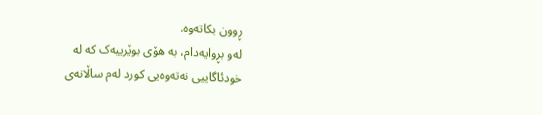ڕوون بکاتەوە.
لەو بڕوایەدام، بە هۆی بوێرییەک کە لە خودئاگاییی نەتەوەیی کورد لەم ساڵانەی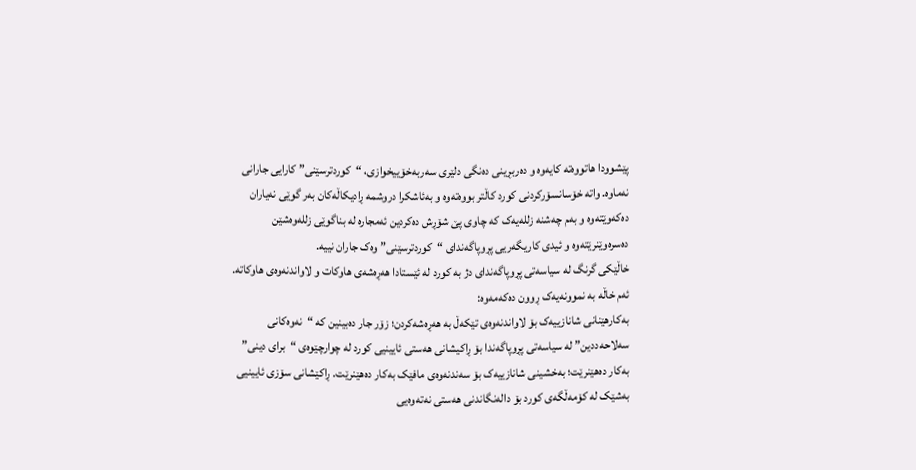پێشوودا هاتووەتە کایەوە و دەربڕینی دەنگی دلێری سەربەخۆییخوازی، “کوردترسێنی” کارایی جارانی نەماوە. واتە خۆسانسۆرکردنی کورد کاڵتر بووەتەوە و بەئاشکرا دروشمە ڕادیکاڵەکان بەر گوێی نەیاران دەکەوێتەوە و بەم چەشنە زللەیەک کە چاوی پێ شۆڕش دەکردین ئەمجارە لە بناگوێی زللەوەشێن دەسرەوێنرێتەوە و ئیدی کاریگەریی پڕوپاگەندای “کوردترسێنی” وەک جاران نییە.
خاڵێکی گرنگ لە سیاسەتی پڕوپاگەندای دژ بە کورد لە ئێستادا هەڕەشەی هاوکات و لاواندنەوەی هاوکاتە. ئەم خاڵە بە نموونەیەک ڕوون دەکەمەوە:
بەکارهێنانی شانازییەک بۆ لاواندنەوەی تێکەڵ بە هەڕەشەکردن؛ زۆر جار دەبینین کە “نەوەکانی سەلاحەددین” لە سیاسەتی پڕوپاگەندا بۆ ڕاکیشانی هەستی ئایینیی کورد لە چوارچێوەی “برای دینی” بەکار دەهێنرێت؛ بەخشینی شانازییەک بۆ سەندنەوەی مافێک بەکار دەهێنرێت. ڕاکێشانی سۆزی ئایینیی بەشێک لە کۆمەڵگەی کورد بۆ دالەنگاندنی هەستی نەتەوەیی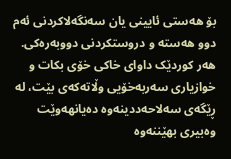بۆ هەستی ئایینی یان سەنگەلاکردنی ئەم دوو هەستە و دروستکردنی دووبەرەکی. هەر کوردێک داوای خاکی خۆی بکات و خوازیاری سەربەخۆیی وڵاتەکەی بێت، لە ڕێگەی سەلاحەددینەوە دەیانهەوێت وەبیری بهێننەوە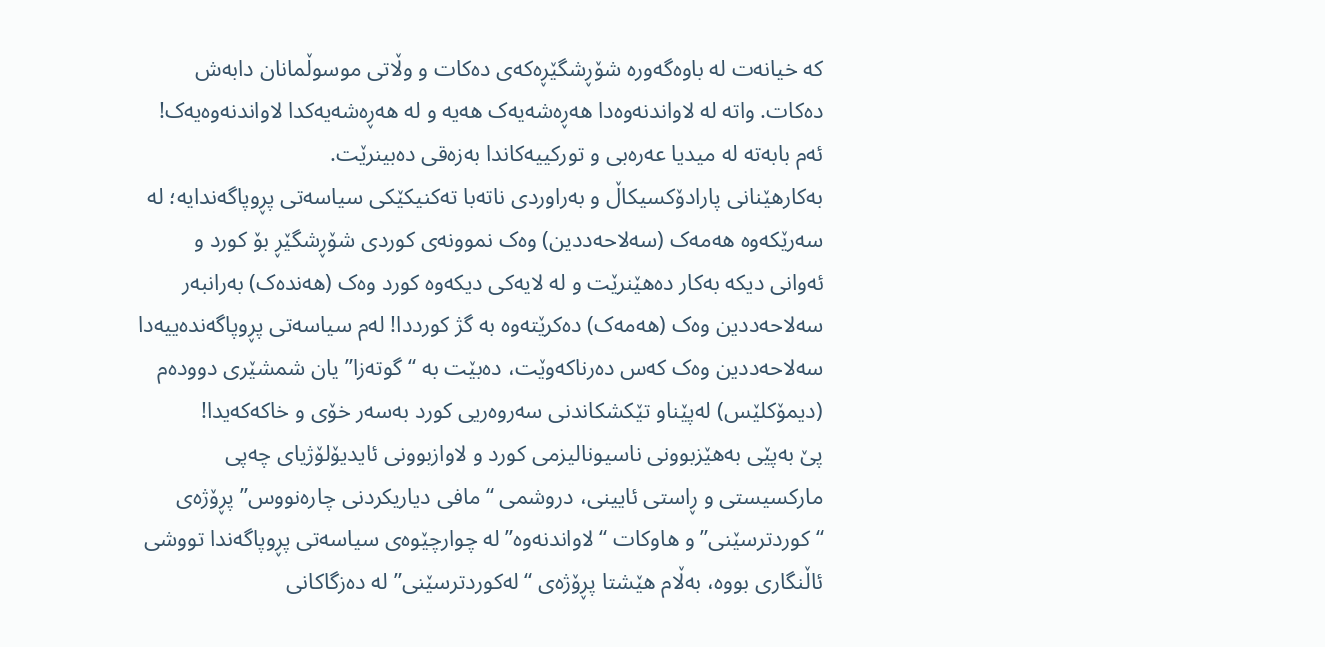کە خیانەت لە باوەگەورە شۆڕشگێڕەکەی دەکات و وڵاتی موسوڵمانان دابەش دەکات. واتە لە لاواندنەوەدا هەڕەشەیەک هەیە و لە هەڕەشەیەکدا لاواندنەوەیەک! ئەم بابەتە لە میدیا عەرەبی و تورکییەکاندا بەزەقی دەبینرێت.
بەکارهێنانی پارادۆکسیکاڵ و بەراوردی ناتەبا تەکنیکێکی سیاسەتی پڕوپاگەندایە؛ لە سەرێکەوە هەمەک (سەلاحەددین) وەک نموونەی کوردی شۆڕشگێڕ بۆ کورد و ئەوانی دیکە بەکار دەهێنرێت و لە لایەکی دیکەوە کورد وەک (هەندەک) بەرانبەر سەلاحەددین وەک (هەمەک) دەکرێتەوە بە گژ کورددا! لەم سیاسەتی پڕوپاگەندەییەدا سەلاحەددین وەک کەس دەرناکەوێت، دەبێت بە “گوتەزا” یان شمشێری دوودەم (دیمۆکلێس) لەپێناو تێکشکاندنی سەروەریی کورد بەسەر خۆی و خاکەکەیدا!
پێ بەپێی بەهێزبوونی ناسیونالیزمی کورد و لاوازبوونی ئایدیۆلۆژیای چەپی مارکسیستی و ڕاستی ئایینی، دروشمی “مافی دیاریکردنی چارەنووس” پڕۆژەی “کوردترسێنی” و هاوکات “لاواندنەوە” لە چوارچێوەی سیاسەتی پڕوپاگەندا تووشی ئاڵنگاری بووە، بەڵام هێشتا پڕۆژەی “لەکوردترسێنی” لە دەزگاکانی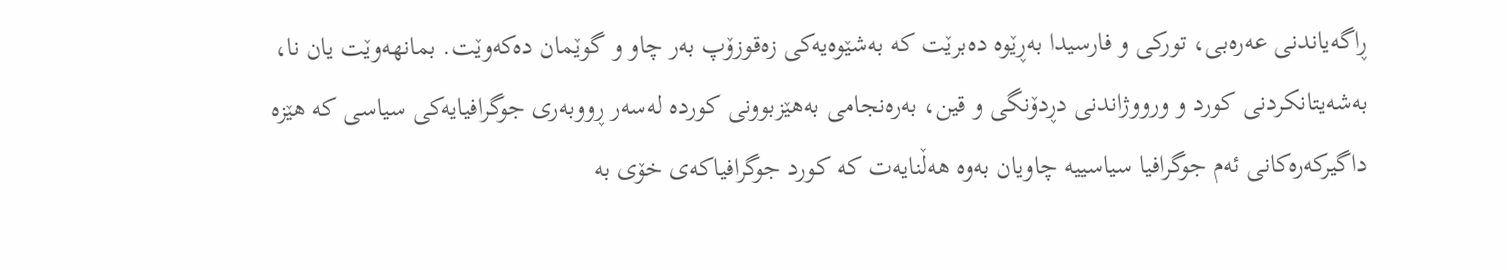ڕاگەیاندنی عەرەبی، تورکی و فارسیدا بەڕێوە دەبرێت کە بەشێوەیەکی زەقوزۆپ بەر چاو و گوێمان دەکەوێت. بمانهەوێت یان نا، بەشەیتانکردنی کورد و ورووژاندنی دڕدۆنگی و قین، بەرەنجامی بەهێزبوونی کوردە لەسەر ڕووبەری جوگرافیایەکی سیاسی کە هێزە داگیرکەرەکانی ئەم جوگرافیا سیاسییە چاویان بەوە هەڵنایەت کە کورد جوگرافیاکەی خۆی بە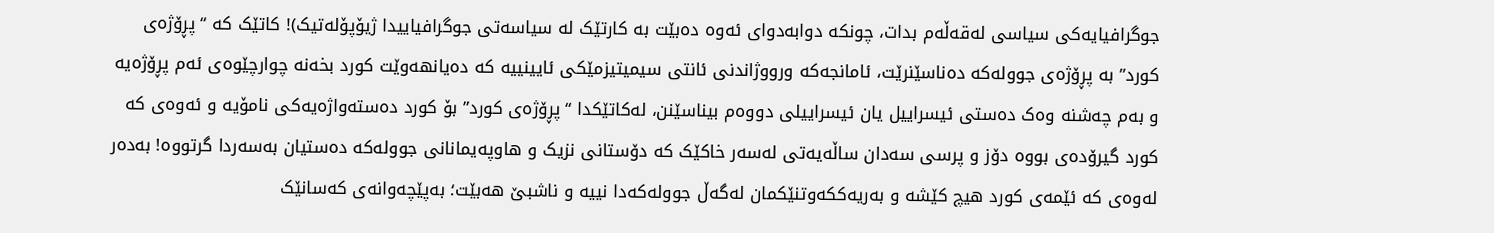جوگرافیایەکی سیاسی لەقەڵەم بدات، چونکە دوابەدوای ئەوە دەبێت بە کارتێک لە سیاسەتی جوگرافیاییدا ژیۆپۆلەتیک)! کاتێک کە “پڕۆژەی کورد” بە پڕۆژەی جوولەکە دەناسێنرێت، ئامانجەکە ورووژاندنی ئانتی سیمیتیزمێکی ئایینییە کە دەیانهەوێت کورد بخەنە چوارچێوەی ئەم پڕۆژەیە و بەم چەشنە وەک دەستی ئیسراییل یان ئیسراییلی دووەم بیناسێنن، لەکاتێکدا “پڕۆژەی کورد” بۆ کورد دەستەواژەیەکی نامۆیە و ئەوەی کە کورد گیرۆدەی بووە دۆز و پرسی سەدان ساڵەیەتی لەسەر خاکێک کە دۆستانی نزیک و هاوپەیمانانی جوولەکە دەستیان بەسەردا گرتووە! بەدەر لەوەی کە ئێمەی کورد هیچ کێشە و بەریەککەوتنێکمان لەگەڵ جوولەکەدا نییە و ناشبێ هەبێت؛ بەپێچەوانەی کەسانێک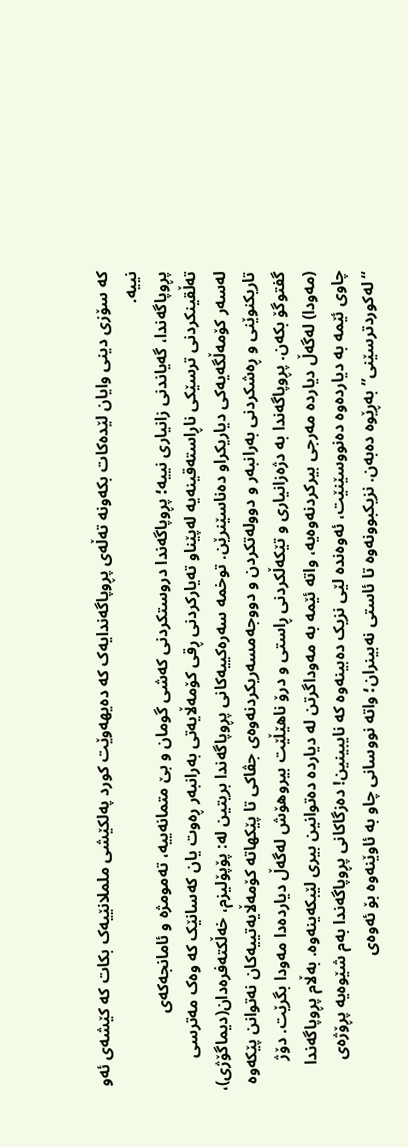کە سۆزی دینی وایان لێدەکات بکەونە تەڵەی پڕوپاگەندایەک کە دەیهەوێت کورد پەلکێشی ململانێیەک بکات کە کێشەی ئەو نییە.
پڕوپاگەندا، گەیاندنی زانیاری نییە؛ پڕوپاگەندا دروستکردنی کەشی گومان و بێ متمانەییە، تەمومژە و ئامانجەکەی تەڵقینکردنی ترسێکی ناڕاستەقینەیە لەپێناو تەیارکردنی ڕقی کۆمەڵایەتی بەرانبەر ڕەوت یان کەسانێک کە وەک مەترسی لەسەر کۆمەڵگەیەکی دیاریکراو دەناسێنرێن. توخمە سەرەکییەکانی پڕوپاگەندا بریتین لە: پۆپۆلیزم، خەڵکتەفرەدان(دیماگۆژی)، تاریکنوێنی و ڕەشکردنی بەرانبەر و دوولەتکردن و دووجەمسەریکردنەوەی جڤاکی تا پێکهاتە کۆمەڵایەتییەکان نەتوانن پێکەوە گفتوگۆ بکەن. پڕوپاگەندا بە دژەزانیاری و تێکەڵکردنی ڕاستی و درۆ ناهێڵێت بیروهۆش لەگەڵ دیاردەدا مەودا بگرێت. دۆژ (مەودا) لەگەڵ دیاردە مەرجی بیرکردنەوەیە، واتە ئێمە بە مەوداگرتن لە دیاردە دەتوانین بیری لێبکەینەوە. بەڵام پڕوپاگەندا چاوی ئێمە بە دیاردەوە دەنووسێنێت، ئەوەندە لێی نزیک دەبینەوە کە نایبینین! دەزگاکانی پڕوپاگەندا بەم شێوەیە پڕۆژەی “لەکوردترسێنی” بەڕێوە دەبەن. نزیکبوونەوە تا ئاستی نەبینران؛ واتە نووسانی چاو بە ئاوێنەوە بۆ ئەوەی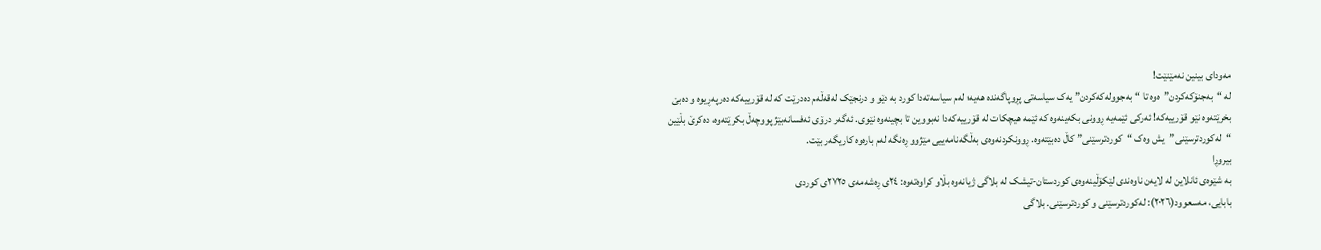مەودای بینین نەمێنێت!
لە “بەجنۆکەکردن”ەوە تا “بەجوولەکەکردن” یەک سیاسەتی پڕوپاگەندە هەیە؛ لەم سیاسەتەدا کورد بە دێو و درنجێک لەقەڵەم دەدرێت کە لە قۆرییەکە دەرپەڕیوە و دەبێ بخرێتەوە نێو قۆرییەکە! ئەرکی ئێمەیە ڕوونی بکەینەوە کە ئێمە هیچکات لە قۆرییەکەدا نەبووین تا بچینەوە نێوی. ئەگەر درۆی ئەفسانەبێژ پووچەڵ بکرێتەوە، دەکرێ بڵێین “لەکوردترسێنی”یش وەک “کوردترسێنی” کاڵ دەبێتەوە. ڕوونکردنەوەی بەڵگەنامەییی مێژوو ڕەنگە لەم بارەوە کاریگەر بێت.
بیروڕا
بە شێوەی ئانلاین لە لایەن ناوەندی لێکۆڵینەوەی کوردستان-تیشک لە بلاگی ژیانەوە بڵاو کراوەتەوە: ٢٤ی ڕەشەمەی ٢٧٢٥ی کوردی
بابایی، مەسعوود(٢٠٢٦): لەکوردترسێنی و کوردترسێنی. بلاگی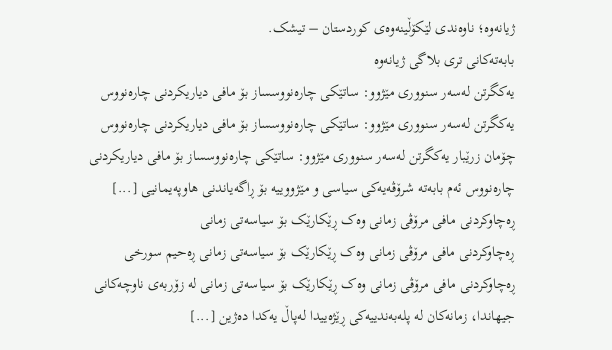ژیانەوە؛ ناوەندی لێکۆڵینەوەی کوردستان – تیشک.
بابەتەکانی تری بلاگی ژیانەوە
یەکگرتن لەسەر سنووری مێژوو: ساتێکی چارەنووسساز بۆ مافی دیاریکردنی چارەنووس
یەکگرتن لەسەر سنووری مێژوو: ساتێکی چارەنووسساز بۆ مافی دیاریکردنی چارەنووس چۆمان زرێبار یەکگرتن لەسەر سنووری مێژوو: ساتێکی چارەنووسساز بۆ مافی دیاریکردنی چارەنووس ئەم بابەتە شرۆڤەیەکی سیاسی و مێژووییە بۆ ڕاگەیاندنی هاوپەیمانیی [...]
ڕەچاوکردنی مافی مرۆڤی زمانی وەک ڕێکارێک بۆ سیاسەتی زمانی
ڕەچاوکردنی مافی مرۆڤی زمانی وەک ڕێکارێک بۆ سیاسەتی زمانی ڕەحیم سورخی ڕەچاوکردنی مافی مرۆڤی زمانی وەک ڕێکارێک بۆ سیاسەتی زمانی لە زۆربەی ناوچەکانی جیهاندا، زمانەکان لە پلەبەندییەکی ڕێژەییدا لەپاڵ یەکدا دەژین [...]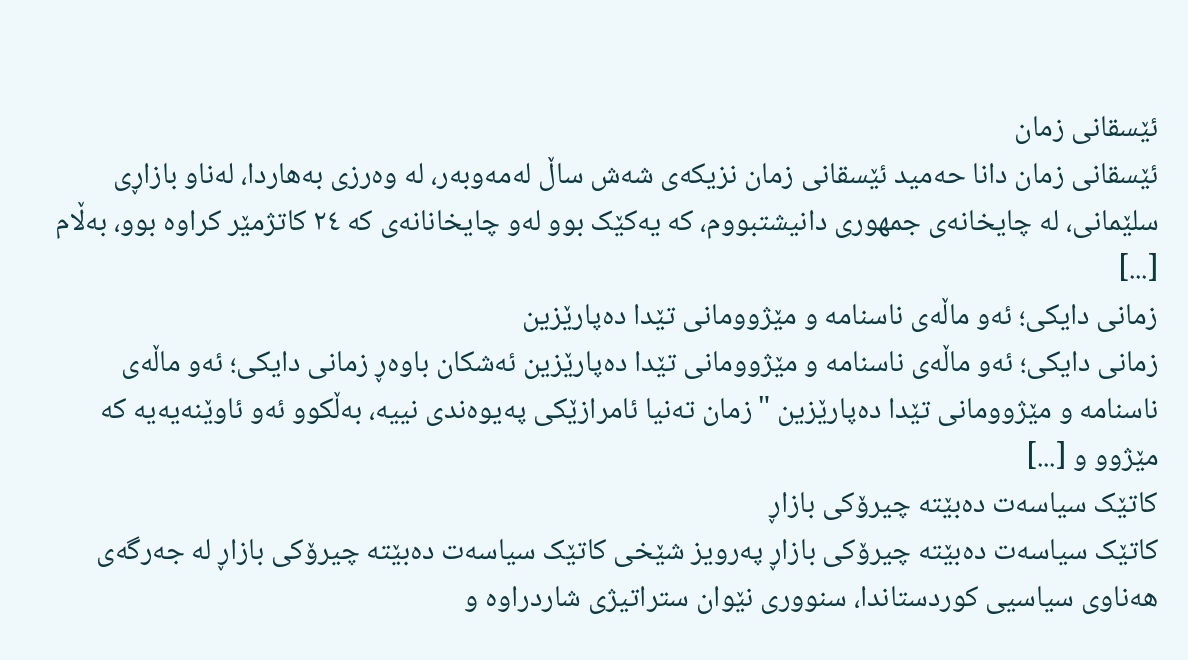ئێسقانی زمان
ئێسقانی زمان دانا حەمید ئێسقانی زمان نزیکەی شەش ساڵ لەمەوبەر، لە وەرزی بەهاردا، لەناو بازاڕی سلێمانی، لە چایخانەی جمهوری دانیشتبووم، کە یەکێک بوو لەو چایخانانەی کە ٢٤ کاتژمێر کراوە بوو، بەڵام [...]
زمانی دایکی؛ ئەو ماڵەی ناسنامە و مێژوومانی تێدا دەپارێزین
زمانی دایکی؛ ئەو ماڵەی ناسنامە و مێژوومانی تێدا دەپارێزین ئەشکان باوەڕ زمانی دایکی؛ ئەو ماڵەی ناسنامە و مێژوومانی تێدا دەپارێزین "زمان تەنیا ئامرازێکی پەیوەندی نییە، بەڵکوو ئەو ئاوێنەیەیە کە مێژوو و [...]
کاتێک سیاسەت دەبێتە چیرۆکی بازاڕ
کاتێک سیاسەت دەبێتە چیرۆکی بازاڕ پەرویز شێخی کاتێک سیاسەت دەبێتە چیرۆکی بازاڕ لە جەرگەی هەناوی سیاسیی کوردستاندا، سنووری نێوان ستراتیژی شاردراوە و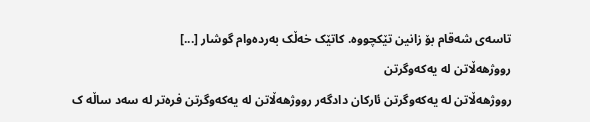تاسەی شەقام بۆ زانین تێکچووە. کاتێک خەڵک بەردەوام گوشار [...]
رووژهەڵاتن لە یەکەوگرتن
رووژهەڵاتن لە یەکەوگرتن ئارکان دادگەر رووژهەڵاتن لە یەکەوگرتن فرەتر لە سەد ساڵە ک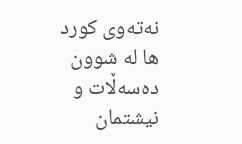نەتەوی کورد ها لە شوون دەسەڵات و نیشتمان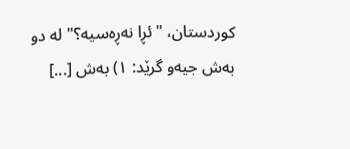کوردستان، "ئڕا نەڕەسیە؟" لە دو بەش جیەو گرێد: ١) بەش [...]